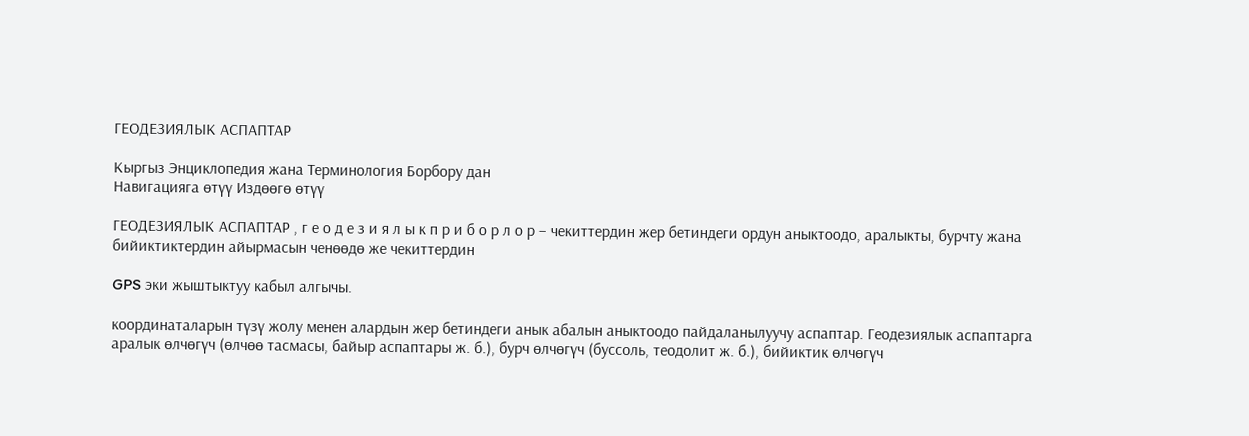ГЕОДЕЗИЯЛЫК АСПАПТАР

Кыргыз Энциклопедия жана Терминология Борбору дан
Навигацияга өтүү Издөөгө өтүү

ГЕОДЕЗИЯЛЫК АСПАПТАР , г е о д е з и я л ы к п р и б о р л о р – чекиттердин жер бетиндеги ордун аныктоодо, аралыкты, бурчту жана бийиктиктердин айырмасын ченөөдө же чекиттердин

GPS эки жыштыктуу кабыл алгычы.

координаталарын түзү жолу менен алардын жер бетиндеги анык абалын аныктоодо пайдаланылуучу аспаптар. Геодезиялык аспаптарга аралык өлчөгүч (өлчөө тасмасы, байыр аспаптары ж. б.), бурч өлчөгүч (буссоль, теодолит ж. б.), бийиктик өлчөгүч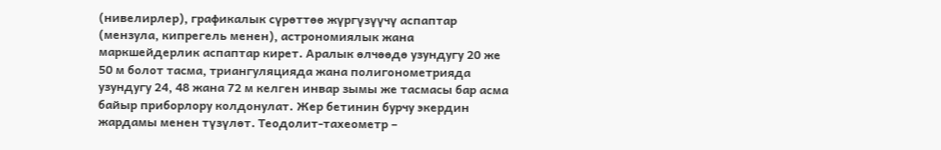(нивелирлер), графикалык сүрөттөө жүргүзүүчү аспаптар (мензула, кипрегель менен), астрономиялык жана маркшейдерлик аспаптар кирет. Аралык өлчөөдө узундугу 20 же 50 м болот тасма, триангуляцияда жана полигонометрияда узундугу 24, 48 жана 72 м келген инвар зымы же тасмасы бар асма байыр приборлору колдонулат. Жер бетинин бурчу экердин жардамы менен түзүлөт. Теодолит-тахеометр –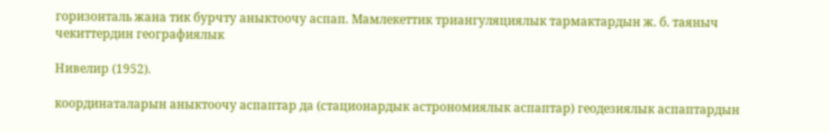горизонталь жана тик бурчту аныктоочу аспап. Мамлекеттик триангуляциялык тармактардын ж. б. таяныч чекиттердин географиялык

Нивелир (1952).

координаталарын аныктоочу аспаптар да (стационардык астрономиялык аспаптар) геодезиялык аспаптардын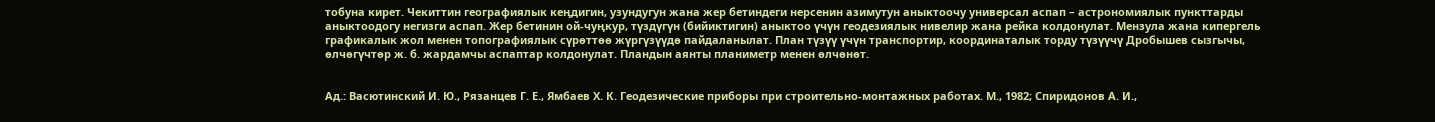тобуна кирет. Чекиттин географиялык кеӊдигин, узундугун жана жер бетиндеги нерсенин азимутун аныктоочу универсал аспап – астрономиялык пункттарды аныктоодогу негизги аспап. Жер бетинин ой-чуӊкур, түздүгүн (бийиктигин) аныктоо үчүн геодезиялык нивелир жана рейка колдонулат. Мензула жана кипергель графикалык жол менен топографиялык сүрөттөө жүргүзүүдө пайдаланылат. План түзүү үчүн транспортир, координаталык торду түзүүчү Дробышев сызгычы, өлчөгүчтөр ж. б. жардамчы аспаптар колдонулат. Пландын аянты планиметр менен өлчөнөт.


Ад.: Васютинский И. Ю., Рязанцев Г. Е., Ямбаев Х. К. Геодезические приборы при строительно-монтажных работах. М., 1982; Спиридонов А. И.,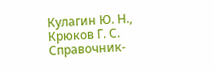Кулагин Ю. Н., Крюков Г. С. Справочник-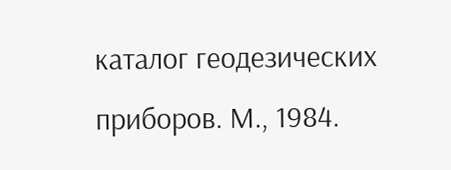каталог геодезических приборов. М., 1984.